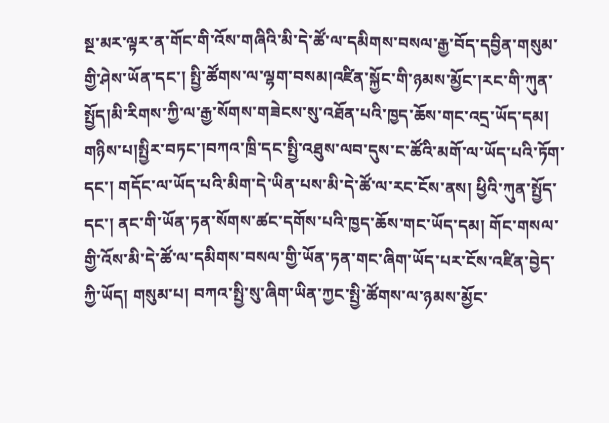སྔ་མར་ལྟར་ན་གོང་གི་འོས་གཞིའི་མི་དེ་ཚོ་ལ་དམིགས་བསལ་རྒྱ་བོད་དབྱིན་གསུམ་གྱི་ཤེས་ཡོན་དང་། སྤྱི་ཚོགས་ལ་ལྷག་བསམ།འཛིན་སྐྱོང་གི་ཉམས་མྱོང་།རང་གི་ཀུན་སྤྱོད།མི་རིགས་ཀྱི་ལ་རྒྱ་སོགས་གཟེངས་སུ་འཐོན་པའི་ཁྱད་ཆོས་གང་འདྲ་ཡོད་དམ།
གཉིས་པ།སྤྱིར་བཏང་།བཀའ་ཁྲི་དང་སྤྱི་འཐུས་ལབ་དུས་ང་ཚོའི་མགོ་ལ་ཡོད་པའི་ཏོག་དང་། གདོང་ལ་ཡོད་པའི་མིག་དེ་ཡིན་པས་མི་དེ་ཚོ་ལ་རང་ངོས་ནས། ཕྱིའི་ཀུན་སྤྱོད་དང་། ནང་གི་ཡོན་ཏན་སོགས་ཚང་དགོས་པའི་ཁྱད་ཆོས་གང་ཡོད་དམ། གོང་གསལ་གྱི་འོས་མི་དེ་ཚོ་ལ་དམིགས་བསལ་གྱི་ཡོན་ཏན་གང་ཞིག་ཡོད་པར་ངོས་འཛིན་བྱེད་ཀྱི་ཡོད། གསུམ་པ། བཀའ་སྤྱི་སུ་ཞིག་ཡིན་ཀྱང་སྤྱི་ཚོགས་ལ་ཉམས་མྱོང་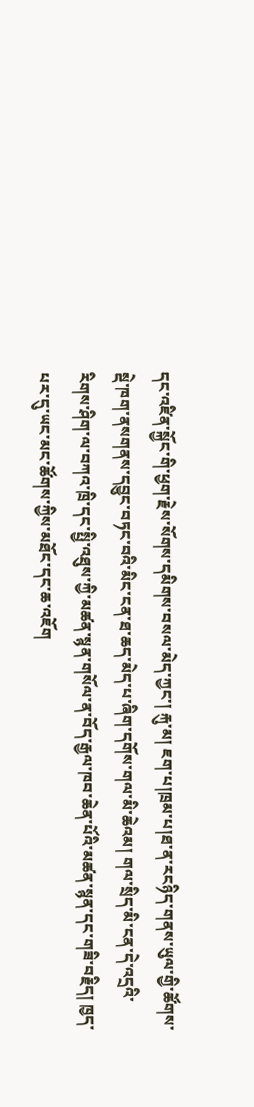དང་འཛིན་སྐྱོང་གི་ཕྱག་རྗེས་སོགས་དམིགས་བསལ་མེད་ཀྱང་། རྐུ་མ། ཇག་པ།ཁྲམ་པ།ཐ་ན་རངཉིད་གནས་ཡུལ་གྱི་ཚོགས་སྡེ་ཁག་ནསགནས་དབྱུང་བཏང་བའི་མིང་ངན་ཐ་ཆད་མེད་པ་ཞིག་དགོས་གལ་མི་ཆེའམ། གལ་སྲིད་མི་ངན་དེ་འདྲའི་རིགས་ཤིག་ལ་བཀའ་ཁྲི་དང་སྤྱི་འཐུས་ཀྱི་མཚན་སྙན་གསོལ་ན་བོད་རྒྱལ་ཁབ་ཆེན་པོའི་མཚན་སྙན་དང་གཟི་བརྗིད། ཁྱད་པར་དུ་ཡང་མང་ཚོགས་ཀྱིས་མཐོང་དང་ཆ་འཇོག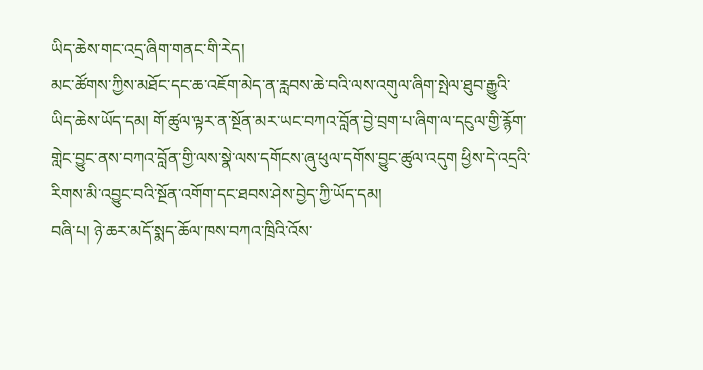ཡིད་ཆེས་གང་འདྲ་ཞིག་གནང་གི་རེད།
མང་ཚོགས་ཀྱིས་མཐོང་དང་ཆ་འཇོག་མེད་ན་རླབས་ཆེ་བའི་ལས་འགུལ་ཞིག་སྤེལ་ཐུབ་རྒྱུའི་ཡིད་ཆེས་ཡོད་དམ། གོ་ཚུལ་ལྟར་ན་སྔོན་མར་ཡང་བཀའ་བློན་བྱེ་བྲག་པ་ཞིག་ལ་དངུལ་གྱི་རྙོག་གླེང་བྱུང་ནས་བཀའ་བློན་གྱི་ལས་སྣེ་ལས་དགོངས་ཞུ་ཕུལ་དགོས་བྱུང་ཚུལ་འདུག ཕྱིས་དེ་འདྲའི་རིགས་མི་འབྱུང་བའི་སྔོན་འགོག་དང་ཐབས་ཤེས་བྱེད་ཀྱི་ཡོད་དམ།
བཞི་པ། ཉེ་ཆར་མདོ་སྨད་ཆོལ་ཁས་བཀའ་ཁྲིའི་འོས་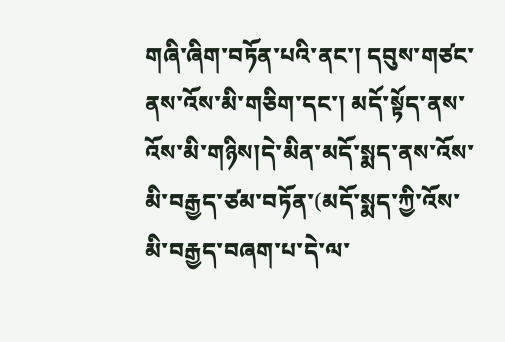གཞི་ཞིག་བཏོན་པའི་ནང་། དབུས་གཙང་ནས་འོས་མི་གཅིག་དང་། མདོ་སྟོད་ནས་འོས་མི་གཉིས།དེ་མིན་མདོ་སྨད་ནས་འོས་མི་བརྒྱད་ཙམ་བཏོན་(མདོ་སྨད་ཀྱི་འོས་མི་བརྒྱད་བཞག་པ་དེ་ལ་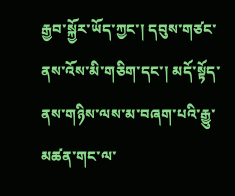རྒྱབ་སྐྱོར་ཡོད་ཀྱང་། དབུས་གཙང་ནས་འོས་མི་གཅིག་དང་། མདོ་སྟོད་ནས་གཉིས་ལས་མ་བཞག་པའི་རྒྱུ་མཚན་གང་ལ་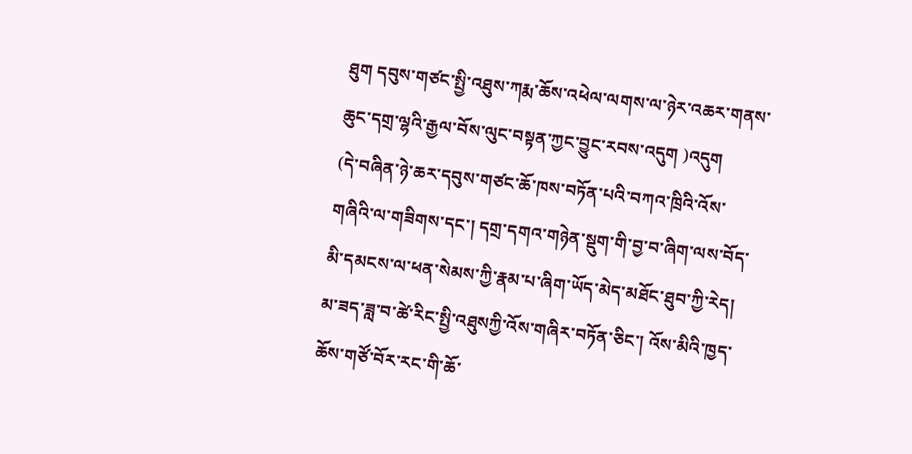ཐུག དབུས་གཙང་སྤྱི་འཐུས་ཀརྨ་ཆོས་འཕེལ་ལགས་ལ་ཉེར་འཆར་གནས་ཆུང་དགྲ་ལྷའི་རྒྱལ་བོས་ལུང་བསྟན་ཀྱང་བྱུང་རབས་འདུག )འདུག
(དེ་བཞིན་ཉེ་ཆར་དབུས་གཙང་ཆོ་ཁས་བཏོན་པའི་བཀའ་ཁྲིའི་འོས་གཞིའི་ལ་གཟིགས་དང་། དགྲ་དགའ་གཉེན་སྡུག་གི་བྱ་བ་ཞིག་ལས་བོད་མི་དམངས་ལ་ཕན་སེམས་ཀྱི་རྣམ་པ་ཞིག་ཡོད་མེད་མཐོང་ཐུབ་ཀྱི་རེད། མ་ཟད་ཟླ་བ་ཚེ་རིང་སྤྱི་འཐུསཀྱི་འོས་གཞིར་བཏོན་ཅིང་། འོས་མིའི་ཁྱད་ཆོས་གཙོ་བོར་རང་གི་ཆོ་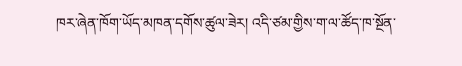ཁར་ཞེན་ཁོག་ཡོད་མཁན་དགོས་ཚུལ་ཟེར། འདི་ཙམ་གྱིས་ག་ལ་ཚོད་ཁ་སྔོན་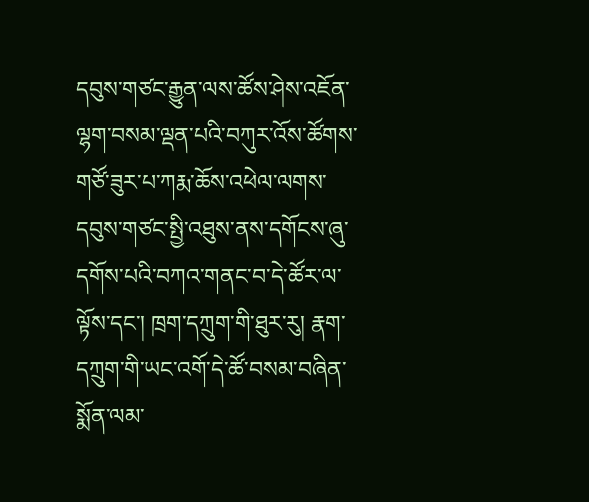དབུས་གཙང་རྒྱུན་ལས་ཚོས་ཤེས་འཇོན་ལྷག་བསམ་ལྡན་པའི་བཀུར་འོས་ཚོགས་གཙོ་ཟུར་པ་ཀརྨ་ཆོས་འཕེལ་ལགས་དབུས་གཙང་སྤྱི་འཐུས་ནས་དགོངས་ཞུ་དགོས་པའི་བཀའ་གནང་བ་དེ་ཚོར་ལ་ལྟོས་དང་། ཁྲག་དཀྲུག་གི་ཐུར་རུ། རྣག་དཀྲུག་གི་ཡང་འགོ་དེ་ཚོ་བསམ་བཞིན་སྨོན་ལམ་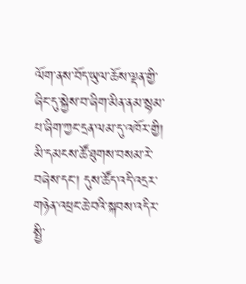ལོག་ནས་བོད་ཡུལ་ཆོས་ལྡན་གྱི་ཞིང་དུ་སྐྱེས་བ་ཞིག་མིན་ནམ་སྙམ་པ་ཞིག་ཀྱང་དྲན་ལམ་དུ་འཁོར་གྱི། མི་དམངས་ཚོ་ཐུགས་བསམ་རེ་བཞེས་དང་། དུས་ཚོད་འདི་འདྲར་གཉེན་འཕྲང་ཆེ་བའི་སྐབས་འདིར་སྤྱི་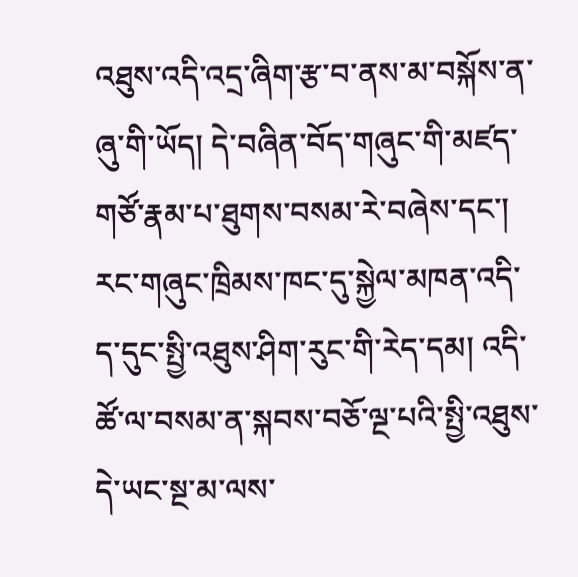འཐུས་འདི་འདྲ་ཞིག་རྩ་བ་ནས་མ་བསྐོས་ན་ཞུ་གི་ཡོད། དེ་བཞིན་བོད་གཞུང་གི་མཛད་གཙོ་རྣམ་པ་ཐུགས་བསམ་རེ་བཞེས་དང་། རང་གཞུང་ཁྲིམས་ཁང་དུ་སྐྱེལ་མཁན་འདི་ད་དུང་སྤྱི་འཐུས་ཤིག་རུང་གི་རེད་དམ། འདི་ཚོ་ལ་བསམ་ན་སྐབས་བཅོ་ལྔ་པའི་སྤྱི་འཐུས་དེ་ཡང་སྔ་མ་ལས་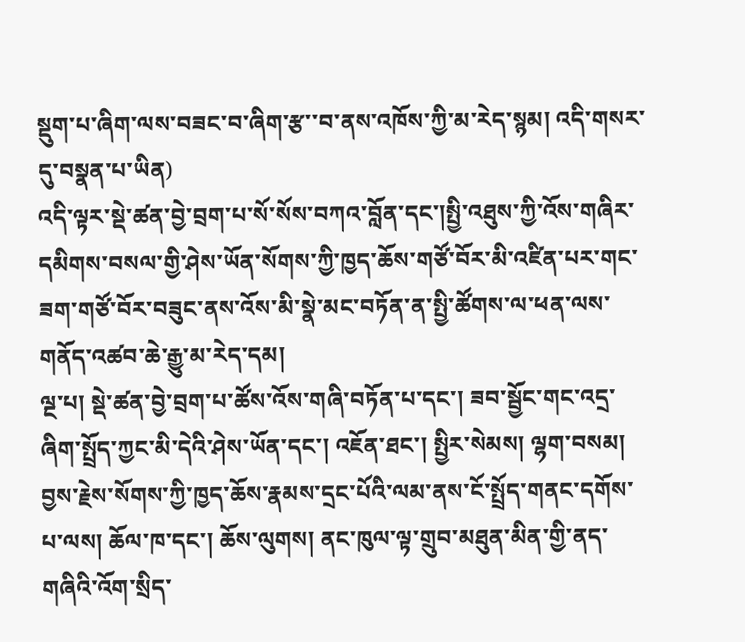སྡུག་པ་ཞིག་ལས་བཟང་བ་ཞིག་རྩ་་བ་ནས་འཁོས་ཀྱི་མ་རེད་སྙམ། འདི་གསར་དུ་བསྣན་པ་ཡིན)
འདི་ལྟར་སྡེ་ཚན་བྱེ་བྲག་པ་སོ་སོས་བཀའ་བློན་དང་།སྤྱི་འཐུས་ཀྱི་འོས་གཞིར་དམིགས་བསལ་གྱི་ཤེས་ཡོན་སོགས་ཀྱི་ཁྱད་ཆོས་གཙོ་བོར་མི་འཛིན་པར་གང་ཟག་གཙོ་བོར་བཟུང་ནས་འོས་མི་སྣེ་མང་བཏོན་ན་སྤྱི་ཚོགས་ལ་ཕན་ལས་གནོད་འཚབ་ཆེ་རྒྱུ་མ་རེད་དམ།
ལྔ་པ། སྡེ་ཚན་བྱེ་བྲག་པ་ཚོས་འོས་གཞི་བཏོན་པ་དང་། ཟབ་སྦྱོང་གང་འདྲ་ཞིག་སྤྲོད་ཀྱང་མི་དེའི་ཤེས་ཡོན་དང་། འཇོན་ཐང་། སྤྱིར་སེམས། ལྷག་བསམ། བྱས་རྗེས་སོགས་ཀྱི་ཁྱད་ཆོས་རྣམས་དྲང་པོའི་ལམ་ནས་ངོ་སྤྲོད་གནང་དགོས་པ་ལས། ཆོལ་ཁ་དང་། ཆོས་ལུགས། ནང་ཁུལ་ལྟ་གྲུབ་མཐུན་མིན་གྱི་ནད་གཞིའི་འོག་སྲིད་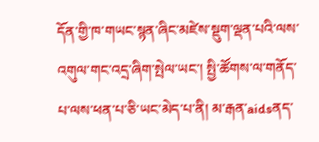དོན་གྱི་ཁ་གཡང་སྙན་ཞིང་མཛེས་སྡུག་ལྡན་པའི་ལས་འགུལ་གང་འདྲ་ཞིག་སྤེལ་ཡང་། སྤྱི་ཚོགས་ལ་གནོད་པ་ལས་ཕན་པ་ཅི་ཡང་མེད་པ་ནི། མ་རྒན་aidsནད་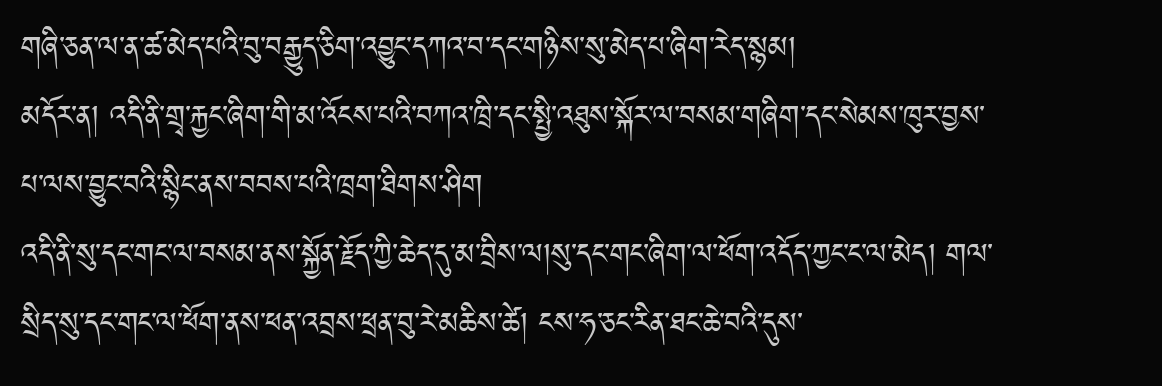གཞི་ཅན་ལ་ན་ཚ་མེད་པའི་བུ་བརྒྱུད་ཅིག་འབྱུང་དཀའ་བ་དང་གཉིས་སུ་མེད་པ་ཞིག་རེད་སྙམ།
མདོར་ན། འདི་ནི་གྲྭ་རྐྱང་ཞིག་གི་མ་འོངས་པའི་བཀའ་ཁྲི་དང་སྤྱི་འཐུས་སྐོར་ལ་བསམ་གཞིག་དང་སེམས་ཁུར་བྱས་པ་ལས་བྱུང་བའི་སྙིང་ནས་བབས་པའི་ཁྲག་ཐིགས་ཤིག
འདི་ནི་སུ་དང་གང་ལ་བསམ་ནས་སྐྱོན་རྗོད་ཀྱི་ཆེད་དུ་མ་བྲིས་ལ།སུ་དང་གང་ཞིག་ལ་ཕོག་འདོད་ཀྱང་ང་ལ་མེད། གལ་སྲིད་སུ་དང་གང་ལ་ཕོག་ནས་ཕན་འབྲས་ཕྲན་བུ་རེ་མཆིས་ཚེ། ངས་ཧ་ཅང་རིན་ཐང་ཆེ་བའི་དུས་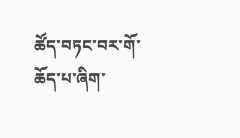ཚོད་བཏང་བར་གོ་ཆོད་པ་ཞིག་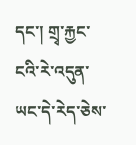དང་། གྲྭ་རྐྱང་ངའི་རེ་འདུན་ཡང་དེ་རེད་ཅེས་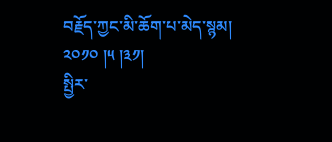བརྗོད་ཀྱང་མི་ཆོག་པ་མེད་སྙམ། ༢༠༡༠ །༥ །༣༡།
སྤྱིར་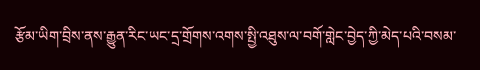རྩོམ་ཡིག་བྲིས་ནས་རྒྱུན་རིང་ཡང་དྲ་གྲོགས་འགས་སྤྱི་འཐུས་ལ་བགོ་གླེང་བྱེད་ཀྱི་མེད་པའི་བསམ་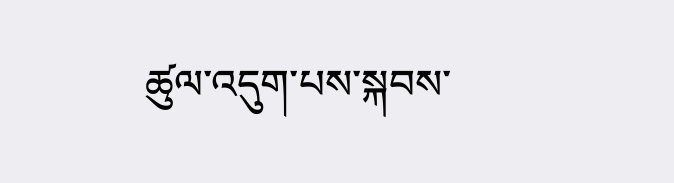ཚུལ་འདུག་པས་སྐབས་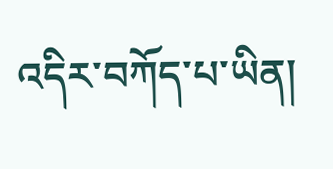འདིར་བཀོད་པ་ཡིན།